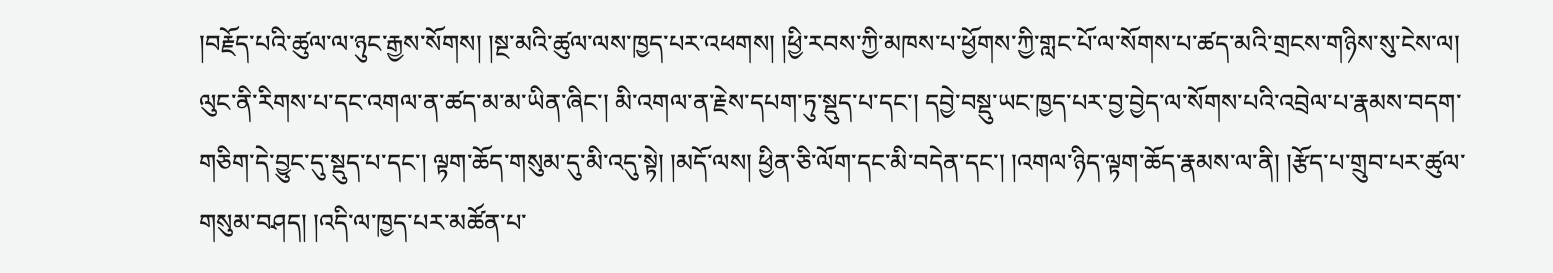།བརྗོད་པའི་ཚུལ་ལ་ཉུང་རྒྱས་སོགས། །སྔ་མའི་ཚུལ་ལས་ཁྱད་པར་འཕགས། །ཕྱི་རབས་ཀྱི་མཁས་པ་ཕྱོགས་ཀྱི་གླང་པོ་ལ་སོགས་པ་ཚད་མའི་གྲངས་གཉིས་སུ་ངེས་ལ། ལུང་ནི་རིགས་པ་དང་འགལ་ན་ཚད་མ་མ་ཡིན་ཞིང་། མི་འགལ་ན་རྗེས་དཔག་ཏུ་སྡུད་པ་དང་། དབྱེ་བསྡུ་ཡང་ཁྱད་པར་བྱ་བྱེད་ལ་སོགས་པའི་འབྲེལ་པ་རྣམས་བདག་གཅིག་དེ་བྱུང་དུ་སྡུད་པ་དང་། ལྟག་ཆོད་གསུམ་དུ་མི་འདུ་སྟེ། །མདོ་ལས། ཕྱིན་ཅི་ལོག་དང་མི་བདེན་དང་། །འགལ་ཉིད་ལྟག་ཆོད་རྣམས་ལ་ནི། །རྩོད་པ་གྲུབ་པར་ཚུལ་གསུམ་བཤད། །འདི་ལ་ཁྱད་པར་མཚོན་པ་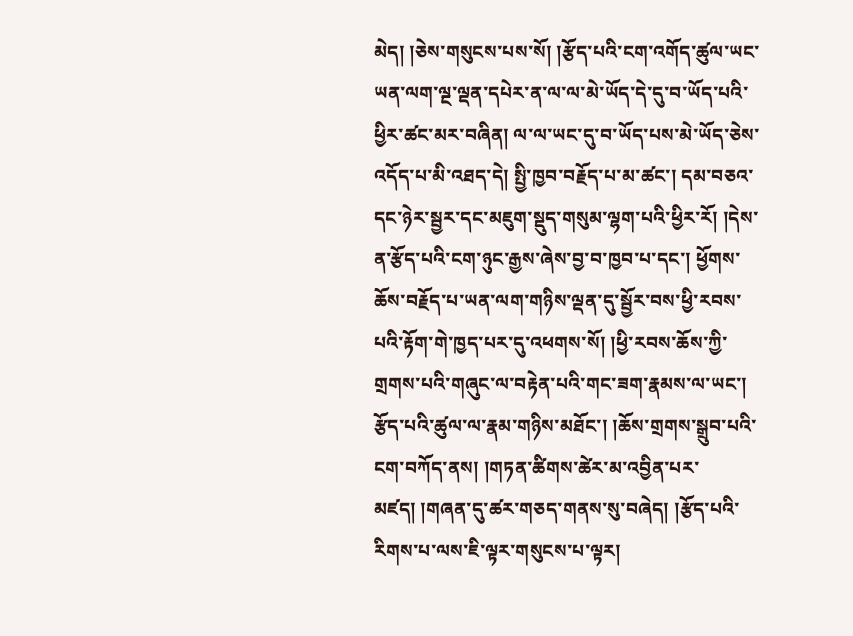མེད། །ཅེས་གསུངས་པས་སོ། །རྩོད་པའི་ངག་འགོད་ཚུལ་ཡང་ཡན་ལག་ལྔ་ལྡན་དཔེར་ན་ལ་ལ་མེ་ཡོད་དེ་དུ་བ་ཡོད་པའི་ཕྱིར་ཚང་མར་བཞིན། ལ་ལ་ཡང་དུ་བ་ཡོད་པས་མེ་ཡོད་ཅེས་འདོད་པ་མི་འཐད་དེ། སྤྱི་ཁྱབ་བརྗོད་པ་མ་ཚང་། དམ་བཅའ་དང་ཉེར་སྦྱར་དང་མཇུག་སྡུད་གསུམ་ལྷག་པའི་ཕྱིར་རོ། །དེས་ན་རྩོད་པའི་ངག་ཉུང་རྒྱས་ཞེས་བྱ་བ་ཁྱབ་པ་དང་། ཕྱོགས་ཆོས་བརྗོད་པ་ཡན་ལག་གཉིས་ལྡན་དུ་སྦྱོར་བས་ཕྱི་རབས་པའི་རྟོག་གེ་ཁྱད་པར་དུ་འཕགས་སོ། །ཕྱི་རབས་ཆོས་ཀྱི་གྲགས་པའི་གཞུང་ལ་བརྟེན་པའི་གང་ཟག་རྣམས་ལ་ཡང་། རྩོད་པའི་ཚུལ་ལ་རྣམ་གཉིས་མཐོང་། །ཆོས་གྲགས་སྒྲུབ་པའི་ངག་བཀོད་ནས། །གཏན་ཚིགས་ཚེར་མ་འབྱིན་པར་མཛད། །གཞན་དུ་ཚར་གཅད་གནས་སུ་བཞེད། །རྩོད་པའི་རིགས་པ་ལས་ཇི་ལྟར་གསུངས་པ་ལྟར།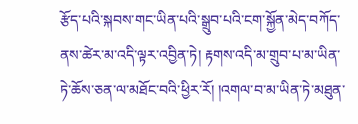རྩོད་པའི་སྐབས་གང་ཡིན་པའི་སྒྲུབ་པའི་ངག་སྐྱོན་མེད་བཀོད་ནས་ཚེར་མ་འདི་ལྟར་འབྱིན་ཏེ། རྟགས་འདི་མ་གྲུབ་པ་མ་ཡིན་ཏེ་ཆོས་ཅན་ལ་མཐོང་བའི་ཕྱིར་རོ། །འགལ་བ་མ་ཡིན་ཏེ་མཐུན་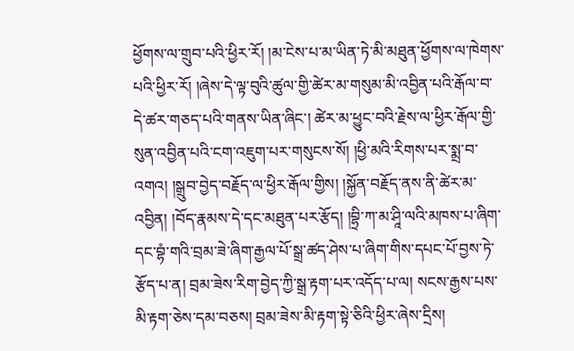ཕྱོགས་ལ་གྲུབ་པའི་ཕྱིར་རོ། །མ་ངེས་པ་མ་ཡིན་ཏེ་མི་མཐུན་ཕྱོགས་ལ་ཁེགས་པའི་ཕྱིར་རོ། །ཞེས་དེ་ལྟ་བུའི་ཚུལ་གྱི་ཚེར་མ་གསུམ་མི་འབྱིན་པའི་རྒོལ་བ་དེ་ཚར་གཅད་པའི་གནས་ཡིན་ཞིང་། ཚེར་མ་ཕྱུང་བའི་རྗེས་ལ་ཕྱིར་རྒོལ་གྱི་སུན་འབྱིན་པའི་ངག་འཇུག་པར་གསུངས་སོ། །ཕྱི་མའི་རིགས་པར་སྨྲ་བ་འགའ། །སྒྲུབ་བྱེད་བརྗོད་ལ་ཕྱིར་རྒོལ་གྱིས། །སྐྱོན་བརྗོད་ནས་ནི་ཚེར་མ་འབྱིན། །བོད་རྣམས་དེ་དང་མཐུན་པར་རྩོད། །བྷྲི་ཀ་མ་ཤཱི་ལའི་མཁས་པ་ཞིག་དང་བྷཾ་གའི་བྲམ་ཟེ་ཞིག་རྒྱལ་པོ་སྒྲ་ཚད་ཤེས་པ་ཞིག་གིས་དཔང་པོ་བྱས་ཏེ་རྩོད་པ་ན། བྲམ་ཟེས་རིག་བྱེད་ཀྱི་སྒྲ་རྟག་པར་འདོད་པ་ལ། སངས་རྒྱས་པས་མི་རྟག་ཅེས་དམ་བཅས། བྲམ་ཟེས་མི་རྟག་སྟེ་ཅིའི་ཕྱིར་ཞེས་དྲིས།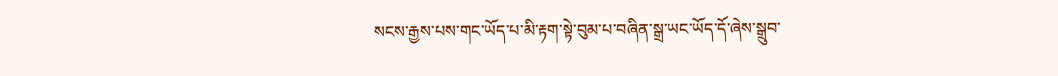སངས་རྒྱས་པས་གང་ཡོད་པ་མི་རྟག་སྟེ་བུམ་པ་བཞིན་སྒྲ་ཡང་ཡོད་དོ་ཞེས་སྒྲུབ་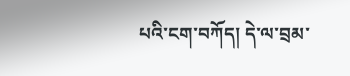པའི་ངག་བཀོད། དེ་ལ་བྲམ་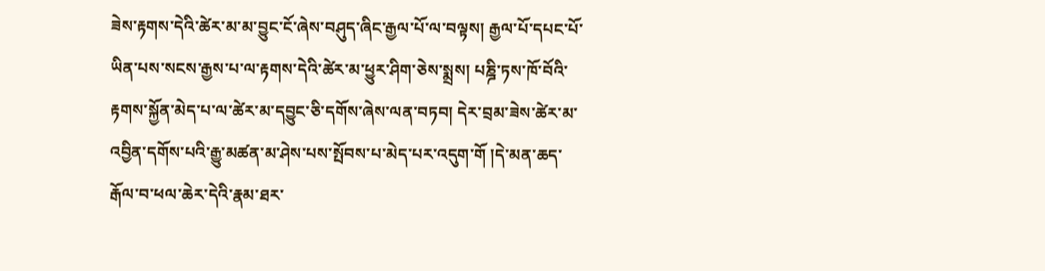ཟེས་རྟགས་དེའི་ཚེར་མ་མ་བྱུང་ངོ་ཞེས་བཤུད་ཞིང་རྒྱལ་པོ་ལ་བལྟས། རྒྱལ་པོ་དཔང་པོ་ཡིན་པས་སངས་རྒྱས་པ་ལ་རྟགས་དེའི་ཚེར་མ་ཕྱུར་ཤིག་ཅེས་སྨྲས། པཎྜི་ཏས་ཁོ་བོའི་རྟགས་སྐྱོན་མེད་པ་ལ་ཚེར་མ་དབྱུང་ཅི་དགོས་ཞེས་ལན་བཏབ། དེར་བྲམ་ཟེས་ཚེར་མ་འབྱིན་དགོས་པའི་རྒྱུ་མཚན་མ་ཤེས་པས་སྤོབས་པ་མེད་པར་འདུག་གོ །དེ་མན་ཆད་རྒོལ་བ་ཕལ་ཆེར་དེའི་རྣམ་ཐར་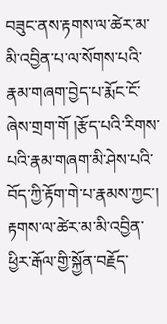བཟུང་ནས་རྟགས་ལ་ཚེར་མ་མི་འབྱིན་པ་ལ་སོགས་པའི་རྣམ་གཞག་བྱེད་པ་རྨོང་ངོ་ཞེས་གྲག་གོ །རྩོད་པའི་རིགས་པའི་རྣམ་གཞག་མི་ཤེས་པའི་བོད་ཀྱི་རྟོག་གེ་པ་རྣམས་ཀྱང་། རྟགས་ལ་ཚེར་མ་མི་འབྱིན་ཕྱིར་རྒོལ་གྱི་སྐྱོན་བརྗོད་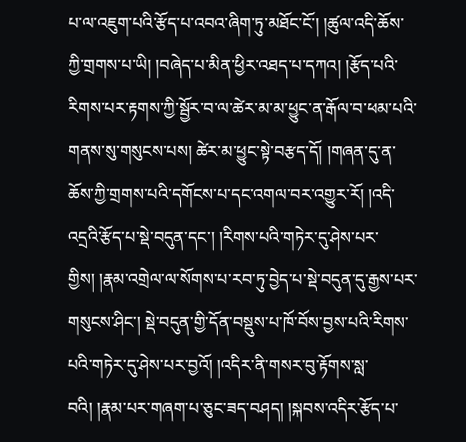པ་ལ་འཇུག་པའི་རྩོད་པ་འབའ་ཞིག་ཏུ་མཐོང་ངོ་། །ཚུལ་འདི་ཆོས་ཀྱི་གྲགས་པ་ཡི། །བཞེད་པ་མིན་ཕྱིར་འཐད་པ་དཀའ། །རྩོད་པའི་རིགས་པར་རྟགས་ཀྱི་སྦྱོར་བ་ལ་ཚེར་མ་མ་ཕྱུང་ན་རྒོལ་བ་ཕམ་པའི་གནས་སུ་གསུངས་པས། ཚེར་མ་ཕྱུང་སྟེ་བརྩད་དོ། །གཞན་དུ་ན་ཆོས་ཀྱི་གྲགས་པའི་དགོངས་པ་དང་འགལ་བར་འགྱུར་རོ། །འདི་འདྲའི་རྩོད་པ་སྡེ་བདུན་དང་། །རིགས་པའི་གཏེར་དུ་ཤེས་པར་གྱིས། །རྣམ་འགྲེལ་ལ་སོགས་པ་རབ་ཏུ་བྱེད་པ་སྡེ་བདུན་དུ་རྒྱས་པར་གསུངས་ཤིང་། སྡེ་བདུན་གྱི་དོན་བསྡུས་པ་ཁོ་བོས་བྱས་པའི་རིགས་པའི་གཏེར་དུ་ཤེས་པར་བྱའོ། །འདིར་ནི་གསར་བུ་རྟོགས་སླ་བའི། །རྣམ་པར་གཞག་པ་ཅུང་ཟད་བཤད། །སྐབས་འདིར་རྩོད་པ་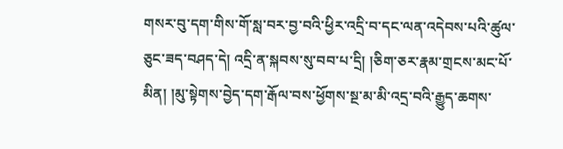གསར་བུ་དག་གིས་གོ་སླ་བར་བྱ་བའི་ཕྱིར་འདྲི་བ་དང་ལན་འདེབས་པའི་ཚུལ་ཅུང་ཟད་བཤད་དེ། འདྲི་ན་སྐབས་སུ་བབ་པ་དྲི། །ཅིག་ཅར་རྣམ་གྲངས་མང་པོ་མིན། །མུ་སྟེགས་བྱེད་དག་རྒོལ་བས་ཕྱོགས་སྔ་མ་མི་འདྲ་བའི་རྒྱུད་ཆགས་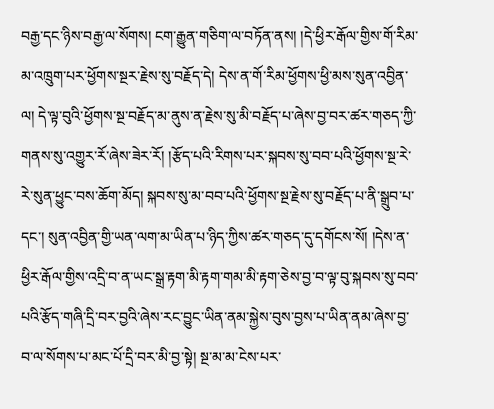བརྒྱ་དང་ཉིས་བརྒྱ་ལ་སོགས། ངག་རྒྱུན་གཅིག་ལ་བཏོན་ནས། །དེ་ཕྱིར་རྒོལ་གྱིས་གོ་རིམ་མ་འཁྲུག་པར་ཕྱོགས་སྔར་རྗེས་སུ་བརྗོད་དེ། དེས་ན་གོ་རིམ་ཕྱོགས་ཕྱི་མས་སུན་འབྱིན་ལ། དེ་ལྟ་བུའི་ཕྱོགས་སྔ་བརྗོད་མ་ནུས་ན་རྗེས་སུ་མི་བརྗོད་པ་ཞེས་བྱ་བར་ཚར་གཅད་ཀྱི་གནས་སུ་འགྱུར་རོ་ཞེས་ཟེར་རོ། །རྩོད་པའི་རིགས་པར་སྐབས་སུ་བབ་པའི་ཕྱོགས་སྔ་རེ་རེ་སུན་ཕྱུང་བས་ཆོག་མོད། སྐབས་སུ་མ་བབ་པའི་ཕྱོགས་སྔ་རྗེས་སུ་བརྗོད་པ་ནི་སྒྲུབ་པ་དང་། སུན་འབྱིན་གྱི་ཡན་ལག་མ་ཡིན་པ་ཉིད་ཀྱིས་ཚར་གཅད་དུ་དགོངས་སོ། །དེས་ན་ཕྱིར་རྒོལ་གྱིས་འདྲི་བ་ན་ཡང་སྒྲ་རྟག་མི་རྟག་གམ་མི་རྟག་ཅེས་བྱ་བ་ལྟ་བུ་སྐབས་སུ་བབ་པའི་རྩོད་གཞི་དྲི་བར་བྱའི་ཞེས་རང་བྱུང་ཡིན་ནམ་སྐྱེས་བུས་བྱས་པ་ཡིན་ནམ་ཞེས་བྱ་བ་ལ་སོགས་པ་མང་པོ་དྲི་བར་མི་བྱ་སྟེ། སྔ་མ་མ་ངེས་པར་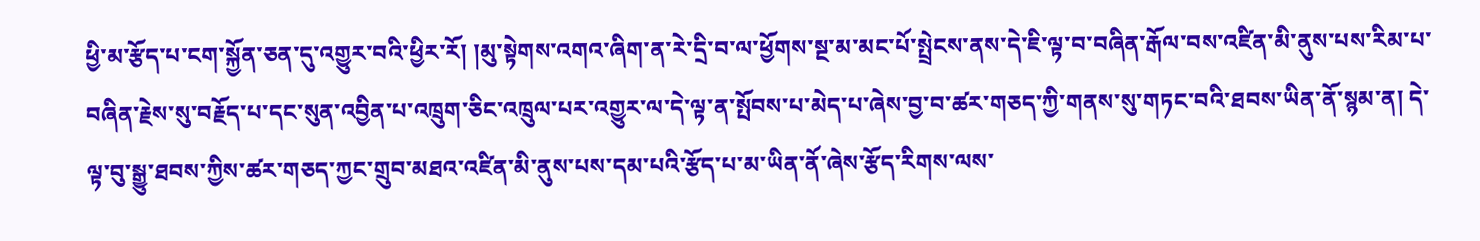ཕྱི་མ་རྩོད་པ་ངག་སྐྱོན་ཅན་དུ་འགྱུར་བའི་ཕྱིར་རོ། །མུ་སྟེགས་འགའ་ཞིག་ན་རེ་དྲི་བ་ལ་ཕྱོགས་སྔ་མ་མང་པོ་སྤྲེངས་ནས་དེ་ཇི་ལྟ་བ་བཞིན་རྒོལ་བས་འཛིན་མི་ནུས་པས་རིམ་པ་བཞིན་རྗེས་སུ་བརྗོད་པ་དང་སུན་འབྱིན་པ་འཁྲུག་ཅིང་འཁྲུལ་པར་འགྱུར་ལ་དེ་ལྟ་ན་སྤོབས་པ་མེད་པ་ཞེས་བྱ་བ་ཚར་གཅད་ཀྱི་གནས་སུ་གཏང་བའི་ཐབས་ཡིན་ནོ་སྙམ་ན། དེ་ལྟ་བུ་སྒྱུ་ཐབས་ཀྱིས་ཚར་གཅད་ཀྱང་གྲུབ་མཐའ་འཛིན་མི་ནུས་པས་དམ་པའི་རྩོད་པ་མ་ཡིན་ནོ་ཞེས་རྩོད་རིགས་ལས་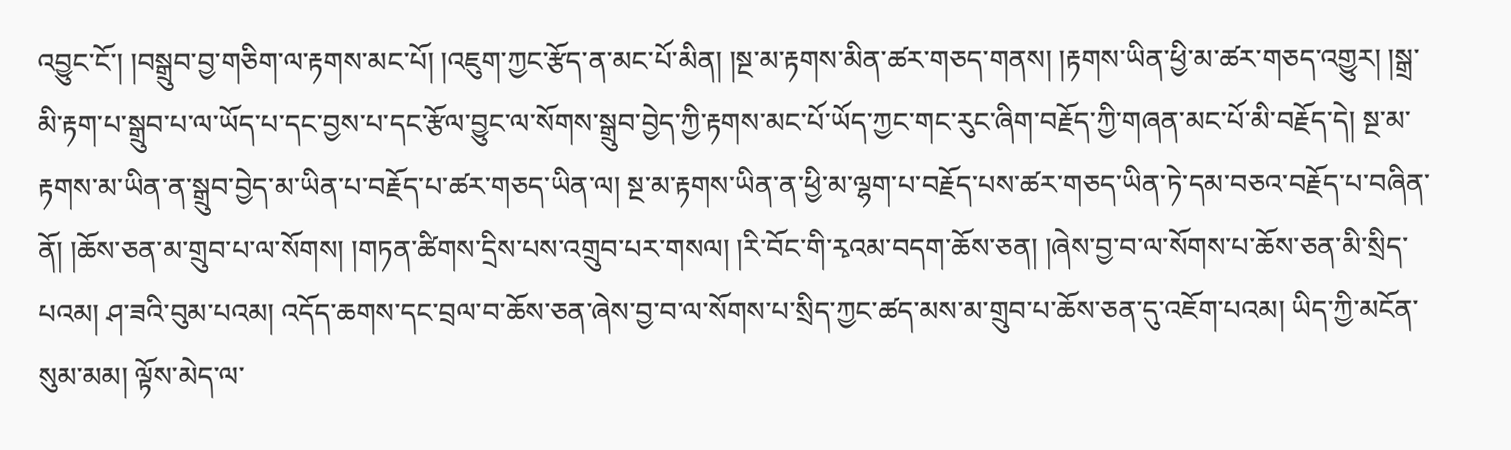འབྱུང་ངོ་། །བསྒྲུབ་བྱ་གཅིག་ལ་རྟགས་མང་པོ། །འཇུག་ཀྱང་རྩོད་ན་མང་པོ་མིན། །སྔ་མ་རྟགས་མིན་ཚར་གཅད་གནས། །རྟགས་ཡིན་ཕྱི་མ་ཚར་གཅད་འགྱུར། །སྒྲ་མི་རྟག་པ་སྒྲུབ་པ་ལ་ཡོད་པ་དང་བྱས་པ་དང་རྩོལ་བྱུང་ལ་སོགས་སྒྲུབ་བྱེད་ཀྱི་རྟགས་མང་པོ་ཡོད་ཀྱང་གང་རུང་ཞིག་བརྗོད་ཀྱི་གཞན་མང་པོ་མི་བརྗོད་དེ། སྔ་མ་རྟགས་མ་ཡིན་ན་སྒྲུབ་བྱེད་མ་ཡིན་པ་བརྗོད་པ་ཚར་གཅད་ཡིན་ལ། སྔ་མ་རྟགས་ཡིན་ན་ཕྱི་མ་ལྷག་པ་བརྗོད་པས་ཚར་གཅད་ཡིན་ཏེ་དམ་བཅའ་བརྗོད་པ་བཞིན་ནོ། །ཆོས་ཅན་མ་གྲུབ་པ་ལ་སོགས། །གཏན་ཚིགས་དྲིས་པས་འགྲུབ་པར་གསལ། །རི་བོང་གི་རྭའམ་བདག་ཆོས་ཅན། །ཞེས་བྱ་བ་ལ་སོགས་པ་ཆོས་ཅན་མི་སྲིད་པའམ། ཤ་ཟའི་བུམ་པའམ། འདོད་ཆགས་དང་བྲལ་བ་ཆོས་ཅན་ཞེས་བྱ་བ་ལ་སོགས་པ་སྲིད་ཀྱང་ཚད་མས་མ་གྲུབ་པ་ཆོས་ཅན་དུ་འཇོག་པའམ། ཡིད་ཀྱི་མངོན་སུམ་མམ། ལྟོས་མེད་ལ་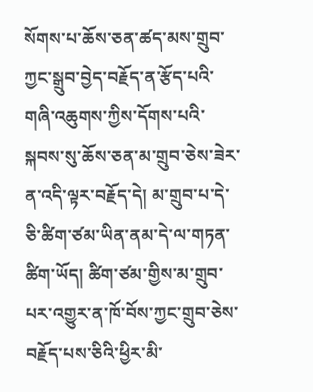སོགས་པ་ཆོས་ཅན་ཚད་མས་གྲུབ་ཀྱང་སྒྲུབ་བྱེད་བརྗོད་ན་རྩོད་པའི་གཞི་འཆུགས་ཀྱིས་དོགས་པའི་སྐབས་སུ་ཆོས་ཅན་མ་གྲུབ་ཅེས་ཟེར་ན་འདི་ལྟར་བརྗོད་དེ། མ་གྲུབ་པ་དེ་ཅི་ཚིག་ཙམ་ཡིན་ནམ་དེ་ལ་གཏན་ཚིག་ཡོད། ཚིག་ཙམ་གྱིས་མ་གྲུབ་པར་འགྱུར་ན་ཁོ་བོས་ཀྱང་གྲུབ་ཅེས་བརྗོད་པས་ཅིའི་ཕྱིར་མི་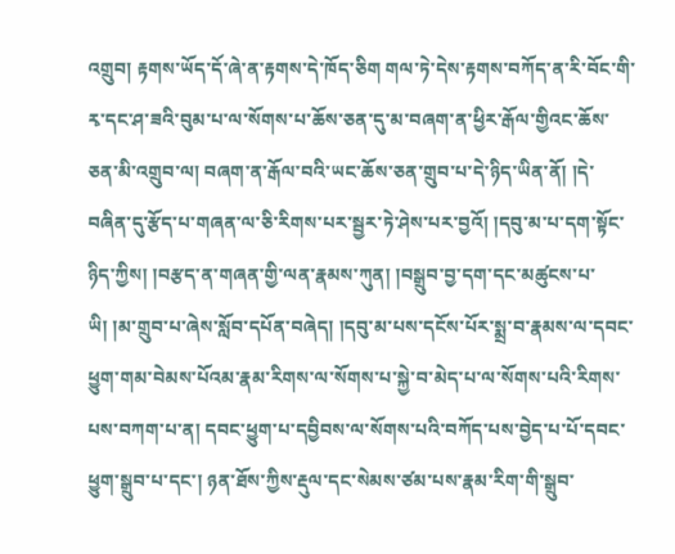འགྲུབ། རྟགས་ཡོད་དོ་ཞེ་ན་རྟགས་དེ་ཁོད་ཅིག གལ་ཏེ་དེས་རྟགས་བཀོད་ན་རི་བོང་གི་རྭ་དང་ཤ་ཟའི་བུམ་པ་ལ་སོགས་པ་ཆོས་ཅན་དུ་མ་བཞག་ན་ཕྱིར་རྒོལ་གྱིའང་ཆོས་ཅན་མི་འགྲུབ་ལ། བཞག་ན་རྒོལ་བའི་ཡང་ཆོས་ཅན་གྲུབ་པ་དེ་ཉིད་ཡིན་ནོ། །དེ་བཞིན་དུ་རྩོད་པ་གཞན་ལ་ཅི་རིགས་པར་སྦྱར་ཏེ་ཤེས་པར་བྱའོ། །དབུ་མ་པ་དག་སྟོང་ཉིད་ཀྱིས། །བརྩད་ན་གཞན་གྱི་ལན་རྣམས་ཀུན། །བསྒྲུབ་བྱ་དག་དང་མཚུངས་པ་ཡི། །མ་གྲུབ་པ་ཞེས་སློབ་དཔོན་བཞེད། །དབུ་མ་པས་དངོས་པོར་སྨྲ་བ་རྣམས་ལ་དབང་ཕྱུག་གམ་བེམས་པོའམ་རྣམ་རིགས་ལ་སོགས་པ་སྐྱེ་བ་མེད་པ་ལ་སོགས་པའི་རིགས་པས་བཀག་པ་ན། དབང་ཕྱུག་པ་དབྱིབས་ལ་སོགས་པའི་བཀོད་པས་བྱེད་པ་པོ་དབང་ཕྱུག་སྒྲུབ་པ་དང་། ཉན་ཐོས་ཀྱིས་རྡུལ་དང་སེམས་ཙམ་པས་རྣམ་རིག་གི་སྒྲུབ་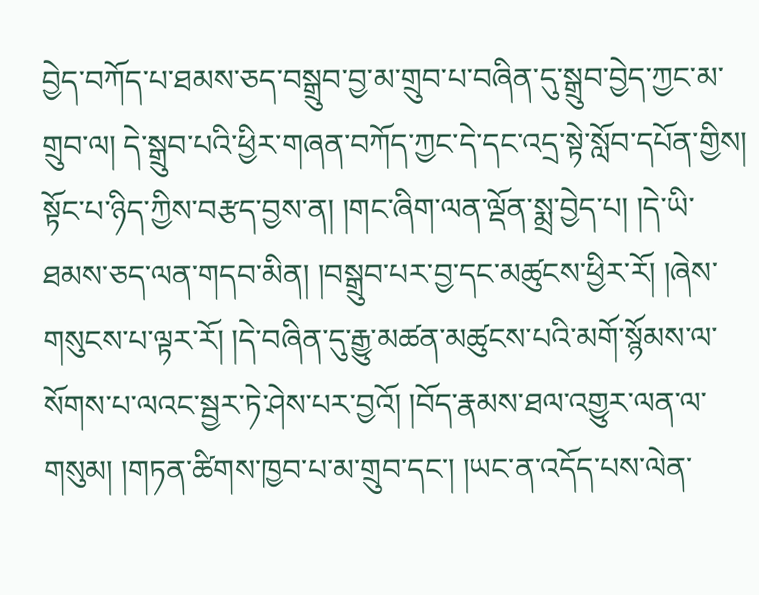བྱེད་བཀོད་པ་ཐམས་ཅད་བསྒྲུབ་བྱ་མ་གྲུབ་པ་བཞིན་དུ་སྒྲུབ་བྱེད་ཀྱང་མ་གྲུབ་ལ། དེ་སྒྲུབ་པའི་ཕྱིར་གཞན་བཀོད་ཀྱང་དེ་དང་འདྲ་སྟེ་སློབ་དཔོན་གྱིས། སྟོང་པ་ཉིད་ཀྱིས་བརྩད་བྱས་ན། །གང་ཞིག་ལན་ལྡོན་སྨྲ་བྱེད་པ། །དེ་ཡི་ཐམས་ཅད་ལན་གདབ་མིན། །བསྒྲུབ་པར་བྱ་དང་མཚུངས་ཕྱིར་རོ། །ཞེས་གསུངས་པ་ལྟར་རོ། །དེ་བཞིན་དུ་རྒྱུ་མཚན་མཚུངས་པའི་མགོ་སྙོམས་ལ་སོགས་པ་ལའང་སྦྱར་ཏེ་ཤེས་པར་བྱའོ། །བོད་རྣམས་ཐལ་འགྱུར་ལན་ལ་གསུམ། །གཏན་ཚིགས་ཁྱབ་པ་མ་གྲུབ་དང་། །ཡང་ན་འདོད་པས་ལེན་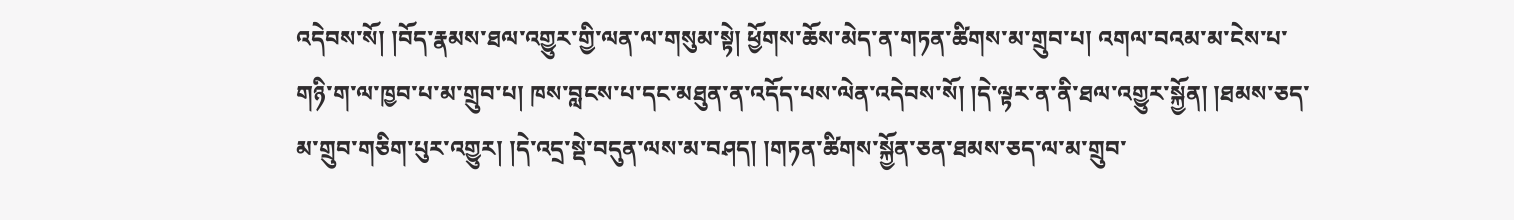འདེབས་སོ། །བོད་རྣམས་ཐལ་འགྱུར་གྱི་ལན་ལ་གསུམ་སྟེ། ཕྱོགས་ཆོས་མེད་ན་གཏན་ཚིགས་མ་གྲུབ་པ། འགལ་བའམ་མ་ངེས་པ་གཉི་ག་ལ་ཁྱབ་པ་མ་གྲུབ་པ། ཁས་བླངས་པ་དང་མཐུན་ན་འདོད་པས་ལེན་འདེབས་སོ། །དེ་ལྟར་ན་ནི་ཐལ་འགྱུར་སྐྱོན། །ཐམས་ཅད་མ་གྲུབ་གཅིག་པུར་འགྱུར། །དེ་འདྲ་སྡེ་བདུན་ལས་མ་བཤད། །གཏན་ཚིགས་སྐྱོན་ཅན་ཐམས་ཅད་ལ་མ་གྲུབ་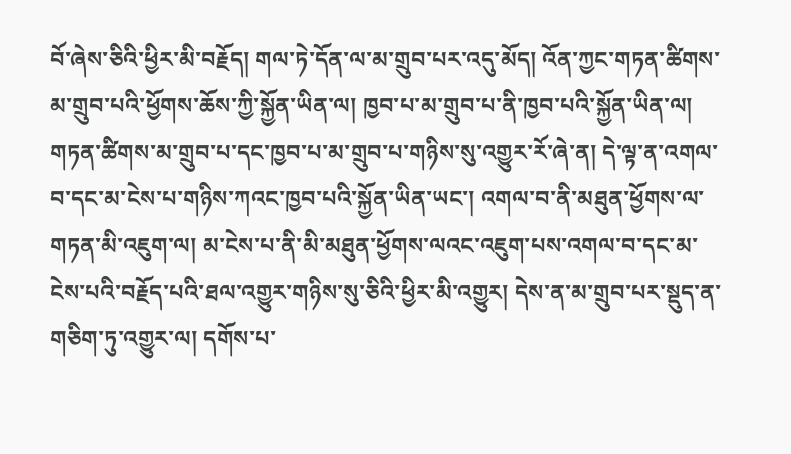བོ་ཞེས་ཅིའི་ཕྱིར་མི་བརྗོད། གལ་ཏེ་དོན་ལ་མ་གྲུབ་པར་འདུ་མོད། འོན་ཀྱང་གཏན་ཚིགས་མ་གྲུབ་པའི་ཕྱོགས་ཆོས་ཀྱི་སྐྱོན་ཡིན་ལ། ཁྱབ་པ་མ་གྲུབ་པ་ནི་ཁྱབ་པའི་སྐྱོན་ཡིན་ལ། གཏན་ཚིགས་མ་གྲུབ་པ་དང་ཁྱབ་པ་མ་གྲུབ་པ་གཉིས་སུ་འགྱུར་རོ་ཞེ་ན། དེ་ལྟ་ན་འགལ་བ་དང་མ་ངེས་པ་གཉིས་ཀའང་ཁྱབ་པའི་སྐྱོན་ཡིན་ཡང་། འགལ་བ་ནི་མཐུན་ཕྱོགས་ལ་གཏན་མི་འཇུག་ལ། མ་ངེས་པ་ནི་མི་མཐུན་ཕྱོགས་ལའང་འཇུག་པས་འགལ་བ་དང་མ་ངེས་པའི་བརྗོད་པའི་ཐལ་འགྱུར་གཉིས་སུ་ཅིའི་ཕྱིར་མི་འགྱུར། དེས་ན་མ་གྲུབ་པར་སྡུད་ན་གཅིག་ཏུ་འགྱུར་ལ། དགོས་པ་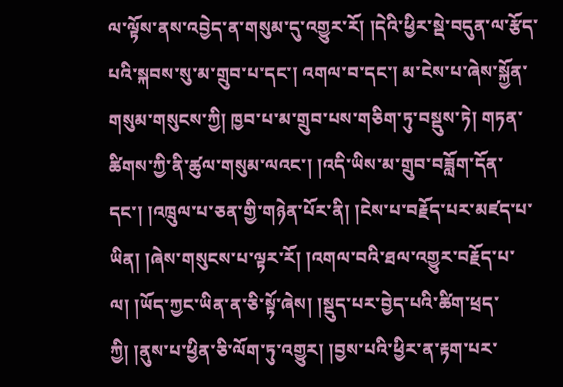ལ་ལྟོས་ནས་འབྱེད་ན་གསུམ་དུ་འགྱུར་རོ། །དེའི་ཕྱིར་སྡེ་བདུན་ལ་རྩོད་པའི་སྐབས་སུ་མ་གྲུབ་པ་དང་། འགལ་བ་དང་། མ་ངེས་པ་ཞེས་སྐྱོན་གསུམ་གསུངས་ཀྱི། ཁྱབ་པ་མ་གྲུབ་པས་གཅིག་ཏུ་བསྡུས་ཏེ། གཏན་ཚིགས་ཀྱི་ནི་ཚུལ་གསུམ་ལའང་། །འདི་ཡིས་མ་གྲུབ་བཟློག་དོན་དང་། །འཁྲུལ་པ་ཅན་གྱི་གཉེན་པོར་ནི། །ངེས་པ་བརྗོད་པར་མཛད་པ་ཡིན། །ཞེས་གསུངས་པ་ལྟར་རོ། །འགལ་བའི་ཐལ་འགྱུར་བརྗོད་པ་ལ། །ཡོད་ཀྱང་ཡིན་ན་ཅི་སྟོ་ཞེས། །སྡུད་པར་བྱེད་པའི་ཚིག་ཕྲད་ཀྱི། །ནུས་པ་ཕྱིན་ཅི་ལོག་ཏུ་འགྱུར། །བྱས་པའི་ཕྱིར་ན་རྟག་པར་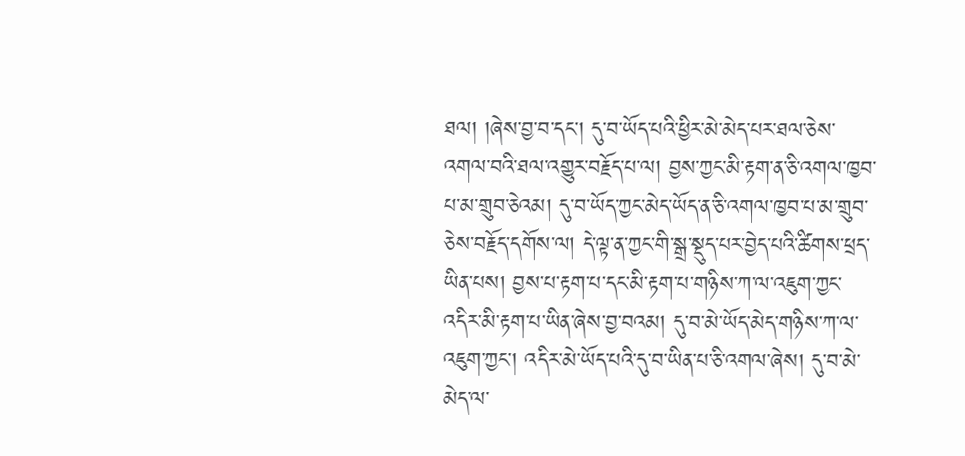ཐལ། །ཞེས་བྱ་བ་དང་། དུ་བ་ཡོད་པའི་ཕྱིར་མེ་མེད་པར་ཐལ་ཅེས་འགལ་བའི་ཐལ་འགྱུར་བརྗོད་པ་ལ། བྱས་ཀྱང་མི་རྟག་ན་ཅི་འགལ་ཁྱབ་པ་མ་གྲུབ་ཅེའམ། དུ་བ་ཡོད་ཀྱང་མེད་ཡོད་ན་ཅི་འགལ་ཁྱབ་པ་མ་གྲུབ་ཅེས་བརྗོད་དགོས་ལ། དེ་ལྟ་ན་ཀྱང་གི་སྒྲ་སྡུད་པར་བྱེད་པའི་ཚིགས་ཕྲད་ཡིན་པས། བྱས་པ་རྟག་པ་དང་མི་རྟག་པ་གཉིས་ཀ་ལ་འཇུག་ཀྱང་འདིར་མི་རྟག་པ་ཡིན་ཞེས་བྱ་བའམ། དུ་བ་མེ་ཡོད་མེད་གཉིས་ཀ་ལ་འཇུག་ཀྱང་། འདིར་མེ་ཡོད་པའི་དུ་བ་ཡིན་པ་ཅི་འགལ་ཞེས། དུ་བ་མེ་མེད་ལ་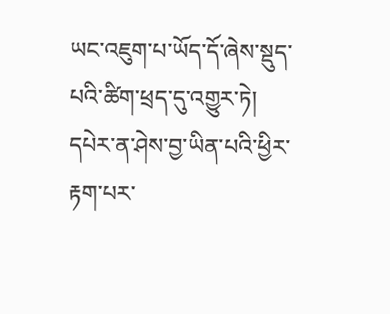ཡང་འཇུག་པ་ཡོད་དོ་ཞེས་སྡུད་པའི་ཚིག་ཕྲད་དུ་འགྱུར་ཏེ། དཔེར་ན་ཤེས་བྱ་ཡིན་པའི་ཕྱིར་རྟག་པར་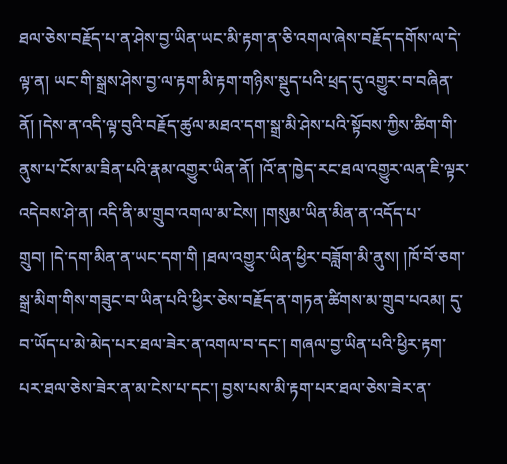ཐལ་ཅེས་བརྗོད་པ་ན་ཤེས་བྱ་ཡིན་ཡང་མི་རྟག་ན་ཅི་འགལ་ཞེས་བརྗོད་དགོས་ལ་དེ་ལྟ་ན། ཡང་གི་སྒྲས་ཤེས་བྱ་ལ་རྟག་མི་རྟག་གཉིས་སྡུད་པའི་ཕྲད་དུ་འགྱུར་བ་བཞིན་ནོ། །དེས་ན་འདི་ལྟ་བུའི་བརྗོད་ཚུལ་མཐའ་དག་སྒྲ་མི་ཤེས་པའི་སྟོབས་ཀྱིས་ཚིག་གི་ནུས་པ་ངོས་མ་ཟིན་པའི་རྣམ་འགྱུར་ཡིན་ནོ། །འོ་ན་ཁྱེད་རང་ཐལ་འགྱུར་ལན་ཇི་ལྟར་འདེབས་ཤེ་ན། འདི་ནི་མ་གྲུབ་འགལ་མ་ངེས། །གསུམ་ཡིན་མིན་ན་འདོད་པ་གྲུབ། །དེ་དག་མིན་ན་ཡང་དག་གི །ཐལ་འགྱུར་ཡིན་ཕྱིར་བཟློག་མི་ནུས། །ཁོ་བོ་ཅག་སྒྲ་མིག་གིས་གཟུང་བ་ཡིན་པའི་ཕྱིར་ཅེས་བརྗོད་ན་གཏན་ཚིགས་མ་གྲུབ་པའམ། དུ་བ་ཡོད་པ་མེ་མེད་པར་ཐལ་ཟེར་ན་འགལ་བ་དང་། གཞལ་བྱ་ཡིན་པའི་ཕྱིར་རྟག་པར་ཐལ་ཅེས་ཟེར་ན་མ་ངེས་པ་དང་། བྱས་པས་མི་རྟག་པར་ཐལ་ཅེས་ཟེར་ན་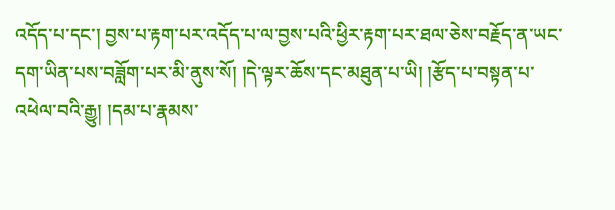འདོད་པ་དང་། བྱས་པ་རྟག་པར་འདོད་པ་ལ་བྱས་པའི་ཕྱིར་རྟག་པར་ཐལ་ཅེས་བརྗོད་ན་ཡང་དག་ཡིན་པས་བཟློག་པར་མི་ནུས་སོ། །དེ་ལྟར་ཆོས་དང་མཐུན་པ་ཡི། །རྩོད་པ་བསྟན་པ་འཕེལ་བའི་རྒྱུ། །དམ་པ་རྣམས་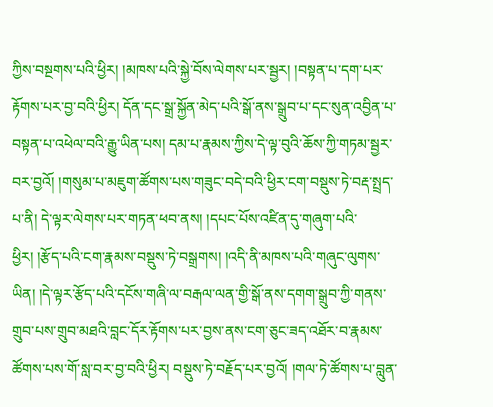ཀྱིས་བསྔགས་པའི་ཕྱིར། །མཁས་པའི་སྐྱེ་བོས་ལེགས་པར་སྦྱར། །བསྟན་པ་དག་པར་རྟོགས་པར་བྱ་བའི་ཕྱིར། དོན་དང་སྒྲ་སྐྱོན་མེད་པའི་སྒོ་ནས་སྒྲུབ་པ་དང་སུན་འབྱིན་པ་བསྟན་པ་འཕེལ་བའི་རྒྱུ་ཡིན་པས། དམ་པ་རྣམས་ཀྱིས་དེ་ལྟ་བུའི་ཆོས་ཀྱི་གཏམ་སྦྱར་བར་བྱའོ། །གསུམ་པ་མཇུག་ཚོགས་པས་གཟུང་བདེ་བའི་ཕྱིར་ངག་བསྡུས་ཏེ་བརྡ་སྤྲད་པ་ནི། དེ་ལྟར་ལེགས་པར་གཏན་ཕབ་ནས། །དཔང་པོས་འཛིན་དུ་གཞུག་པའི་ཕྱིར། །རྩོད་པའི་ངག་རྣམས་བསྡུས་ཏེ་བསྒྲགས། །འདི་ནི་མཁས་པའི་གཞུང་ལུགས་ཡིན། །དེ་ལྟར་རྩོད་པའི་དངོས་གཞི་ལ་བརྒལ་ལན་གྱི་སྒོ་ནས་དགག་སྒྲུབ་ཀྱི་གནས་གྲུབ་པས་གྲུབ་མཐའི་བླང་དོར་རྟོགས་པར་བྱས་ནས་ངག་ཅུང་ཟད་འཐོར་བ་རྣམས་ཚོགས་པས་གོ་སླ་བར་བྱ་བའི་ཕྱིར། བསྡུས་ཏེ་བརྗོད་པར་བྱའོ། །གལ་ཏེ་ཚོགས་པ་བླུན་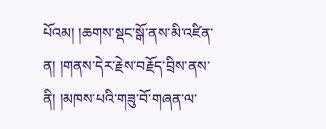པོའམ། །ཆགས་སྡང་སྒོ་ནས་མི་འཛིན་ན། །གནས་དེར་རྗེས་བརྗོད་བྲིས་ནས་ནི། །མཁས་པའི་གཟུ་བོ་གཞན་ལ་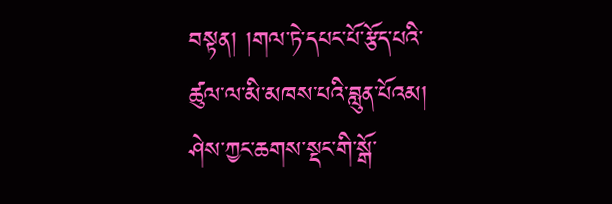བསྟན། །གལ་ཏེ་དཔང་པོ་རྩོད་པའི་ཚུལ་ལ་མི་མཁས་པའི་བླུན་པོའམ། ཤེས་ཀྱང་ཆགས་སྡང་གི་སྒོ་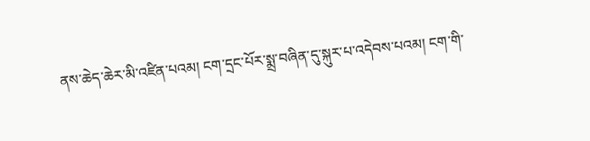ནས་ཆེད་ཆེར་མི་འཛིན་པའམ། ངག་དྲང་པོར་སྨྲ་བཞིན་དུ་སྐུར་པ་འདེབས་པའམ། ངག་གི་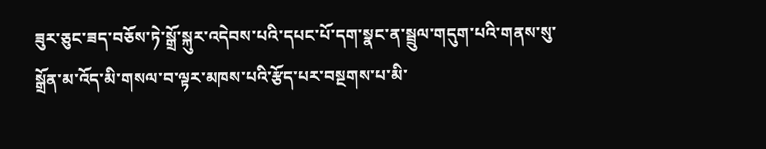ཟུར་ཅུང་ཟད་བཅོས་ཏེ་སྒྲོ་སྐུར་འདེབས་པའི་དཔང་པོ་དག་སྣང་ན་སྦྲུལ་གདུག་པའི་གནས་སུ་སྒྲོན་མ་འོད་མི་གསལ་བ་ལྟར་མཁས་པའི་རྩོད་པར་བསྔགས་པ་མི་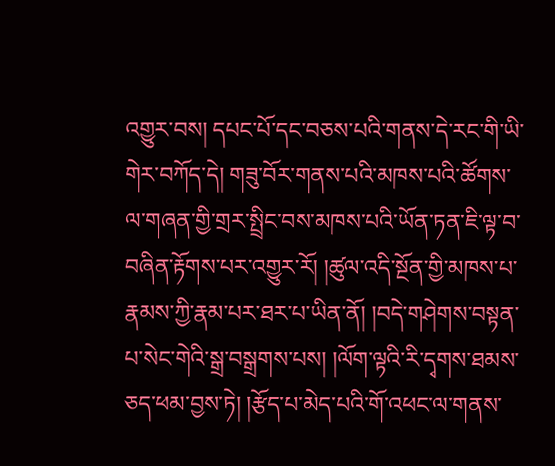འགྱུར་བས། དཔང་པོ་དང་བཅས་པའི་གནས་དེ་རང་གི་ཡི་གེར་བཀོད་དེ། གཟུ་བོར་གནས་པའི་མཁས་པའི་ཚོགས་ལ་གཞན་གྱི་གྲར་སྤྲིང་བས་མཁས་པའི་ཡོན་ཏན་ཇི་ལྟ་བ་བཞིན་རྟོགས་པར་འགྱུར་རོ། །ཚུལ་འདི་སྔོན་གྱི་མཁས་པ་རྣམས་ཀྱི་རྣམ་པར་ཐར་པ་ཡིན་ནོ། །བདེ་གཤེགས་བསྟན་པ་སེང་གེའི་སྒྲ་བསྒྲགས་པས། །ལོག་ལྟའི་རི་དྭགས་ཐམས་ཅད་ཕམ་བྱས་ཏེ། །རྩོད་པ་མེད་པའི་གོ་འཕང་ལ་གནས་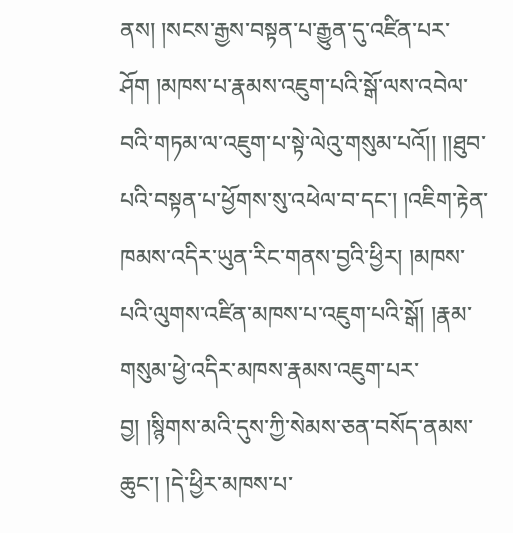ནས། །སངས་རྒྱས་བསྟན་པ་རྒྱུན་དུ་འཛིན་པར་ཤོག །མཁས་པ་རྣམས་འཇུག་པའི་སྒོ་ལས་འབེལ་བའི་གཏམ་ལ་འཇུག་པ་སྟེ་ལེའུ་གསུམ་པའོ།། །།ཐུབ་པའི་བསྟན་པ་ཕྱོགས་སུ་འཕེལ་བ་དང་། །འཇིག་རྟེན་ཁམས་འདིར་ཡུན་རིང་གནས་བྱའི་ཕྱིར། །མཁས་པའི་ལུགས་འཛིན་མཁས་པ་འཇུག་པའི་སྒོ། །རྣམ་གསུམ་ཕྱེ་འདིར་མཁས་རྣམས་འཇུག་པར་བྱ། །སྙིགས་མའི་དུས་ཀྱི་སེམས་ཅན་བསོད་ནམས་ཆུང་། །དེ་ཕྱིར་མཁས་པ་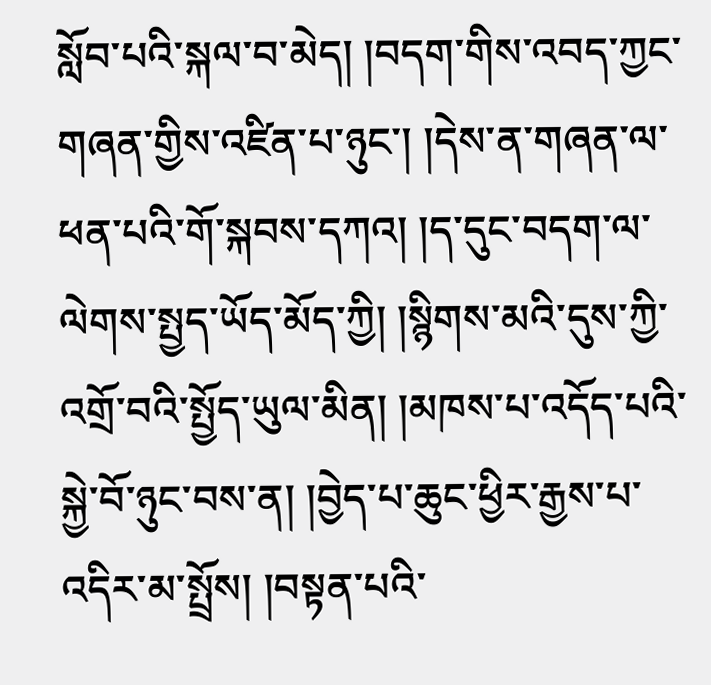སློབ་པའི་སྐལ་བ་མེད། །བདག་གིས་འབད་ཀྱང་གཞན་གྱིས་འཛིན་པ་ཉུང་། །དེས་ན་གཞན་ལ་ཕན་པའི་གོ་སྐབས་དཀའ། །ད་དུང་བདག་ལ་ལེགས་སྤྱད་ཡོད་མོད་ཀྱི། །སྙིགས་མའི་དུས་ཀྱི་འགྲོ་བའི་སྤྱོད་ཡུལ་མིན། །མཁས་པ་འདོད་པའི་སྐྱེ་བོ་ཉུང་བས་ན། །བྱེད་པ་ཆུང་ཕྱིར་རྒྱས་པ་འདིར་མ་སྤྲོས། །བསྟན་པའི་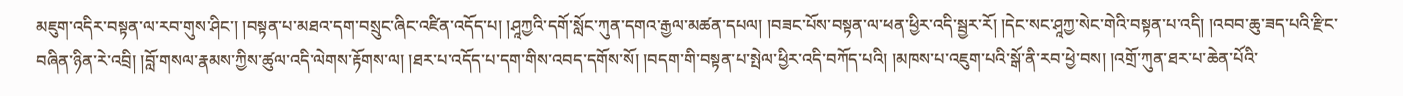མཇུག་འདིར་བསྟན་ལ་རབ་གུས་ཤིང་། །བསྟན་པ་མཐའ་དག་བསྲུང་ཞིང་འཛིན་འདོད་པ། །ཤཱཀྱའི་དགོ་སློང་ཀུན་དགའ་རྒྱལ་མཚན་དཔལ། །བཟང་པོས་བསྟན་ལ་ཕན་ཕྱིར་འདི་སྦྱར་རོ། །དེང་སང་ཤཱཀྱ་སེང་གེའི་བསྟན་པ་འདི། །འབབ་ཆུ་ཟད་པའི་རྫིང་བཞིན་ཉིན་རེ་འབྲི། །བློ་གསལ་རྣམས་ཀྱིས་ཚུལ་འདི་ལེགས་རྟོགས་ལ། །ཐར་པ་འདོད་པ་དག་གིས་འབད་དགོས་སོ། །བདག་གི་བསྟན་པ་སྤེལ་ཕྱིར་འདི་བཀོད་པའི། །མཁས་པ་འཇུག་པའི་སྒོ་ནི་རབ་ཕྱེ་བས། །འགྲོ་ཀུན་ཐར་པ་ཆེན་པོའི་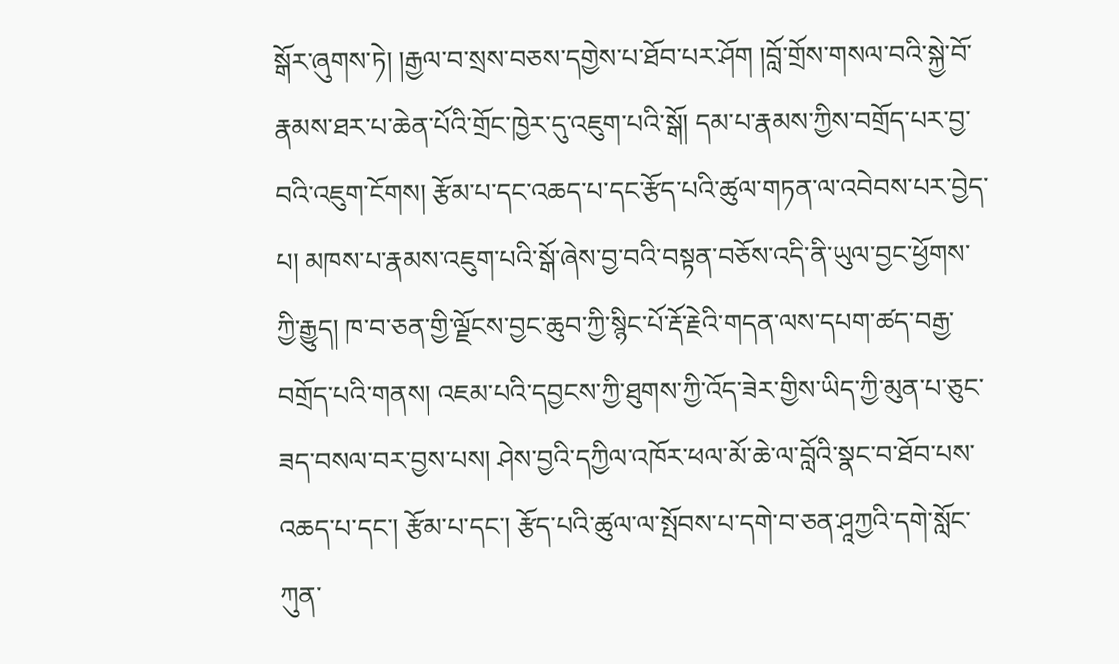སྒོར་ཞུགས་ཏེ། །རྒྱལ་བ་སྲས་བཅས་དགྱེས་པ་ཐོབ་པར་ཤོག །བློ་གྲོས་གསལ་བའི་སྐྱེ་བོ་རྣམས་ཐར་པ་ཆེན་པོའི་གྲོང་ཁྱེར་དུ་འཇུག་པའི་སྒོ། དམ་པ་རྣམས་ཀྱིས་བགྲོད་པར་བྱ་བའི་འཇུག་ངོགས། རྩོམ་པ་དང་འཆད་པ་དང་རྩོད་པའི་ཚུལ་གཏན་ལ་འབེབས་པར་བྱེད་པ། མཁས་པ་རྣམས་འཇུག་པའི་སྒོ་ཞེས་བྱ་བའི་བསྟན་བཅོས་འདི་ནི་ཡུལ་བྱང་ཕྱོགས་ཀྱི་རྒྱུད། ཁ་བ་ཅན་གྱི་ལྗོངས་བྱང་ཆུབ་ཀྱི་སྙིང་པོ་རྡོ་རྗེའི་གདན་ལས་དཔག་ཚད་བརྒྱ་བགྲོད་པའི་གནས། འཇམ་པའི་དབྱངས་ཀྱི་ཐུགས་ཀྱི་འོད་ཟེར་གྱིས་ཡིད་ཀྱི་མུན་པ་ཅུང་ཟད་བསལ་བར་བྱས་པས། ཤེས་བྱའི་དཀྱིལ་འཁོར་ཕལ་མོ་ཆེ་ལ་བློའི་སྣང་བ་ཐོབ་པས་འཆད་པ་དང་། རྩོམ་པ་དང་། རྩོད་པའི་ཚུལ་ལ་སྤོབས་པ་དགེ་བ་ཅན་ཤཱཀྱའི་དགེ་སློང་ཀུན་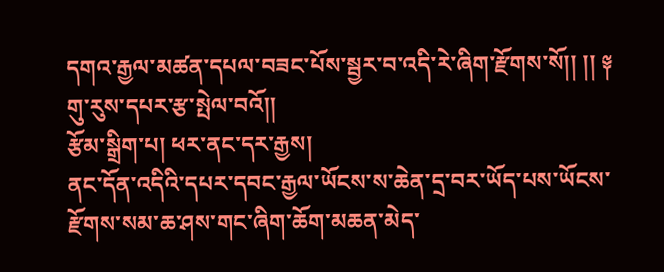དགའ་རྒྱལ་མཚན་དཔལ་བཟང་པོས་སྦྱར་བ་འདི་རེ་ཞིག་རྫོགས་སོ།། །། ༈ གུ་རུས་དཔར་རྩ་སྤེལ་བའོ།།
རྩོམ་སྒྲིག་པ། ཕར་ནང་དར་རྒྱས།
ནང་དོན་འདིའི་དཔར་དབང་རྒྱལ་ཡོངས་ས་ཆེན་དྲ་བར་ཡོད་པས་ཡོངས་རྫོགས་སམ་ཆ་ཤས་གང་ཞིག་ཆོག་མཆན་མེད་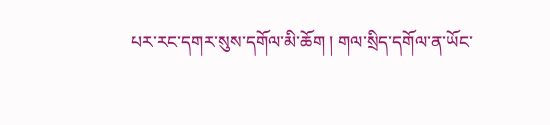པར་རང་དགར་སུས་དགོལ་མི་ཆོག ། གལ་སྲིད་དགོལ་ན་ཡོང་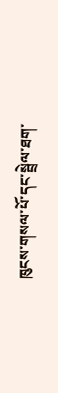ཁུངས་གསལ་པོ་དང་སྦྲེལ་ཐག་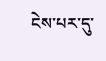ངེས་པར་དུ་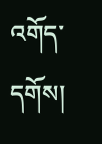འགོད་དགོས།